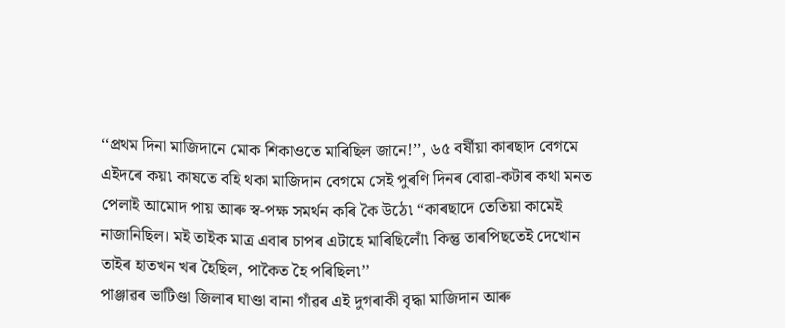‘‘প্ৰথম দিনা মাজিদানে মোক শিকাওতে মাৰিছিল জানে!’’, ৬৫ বৰ্ষীয়া কাৰছাদ বেগমে এইদৰে কয়৷ কাষতে বহি থকা মাজিদান বেগমে সেই পুৰণি দিনৰ বোৱা-কটাৰ কথা মনত পেলাই আমোদ পায় আৰু স্ব-পক্ষ সমৰ্থন কৰি কৈ উঠে৷ “কাৰছাদে তেতিয়া কামেই নাজানিছিল। মই তাইক মাত্ৰ এবাৰ চাপৰ এটাহে মাৰিছিলোঁ৷ কিন্তু তাৰপিছতেই দেখোন তাইৰ হাতখন খৰ হৈছিল, পাকৈত হৈ পৰিছিল৷’’
পাঞ্জাৱৰ ভাটিণ্ডা জিলাৰ ঘাণ্ডা বানা গাঁৱৰ এই দুগৰাকী বৃদ্ধা মাজিদান আৰু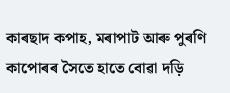কাৰছাদ কপাহ, মৰাপাট আৰু পুৰণি কাপোৰৰ সৈতে হাতে বোৱা দড়ি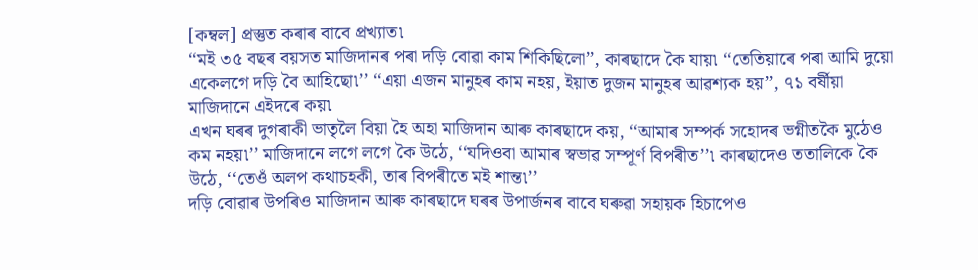[কম্বল] প্ৰস্তুত কৰাৰ বাবে প্ৰখ্যাত৷
‘‘মই ৩৫ বছৰ বয়সত মাজিদানৰ পৰা দড়ি বোৱা কাম শিকিছিলো’’, কাৰছাদে কৈ যায়৷ ‘‘তেতিয়াৰে পৰা আমি দুয়ো একেলগে দড়ি বৈ আহিছো৷’’ ‘‘এয়া এজন মানুহৰ কাম নহয়, ইয়াত দুজন মানুহৰ আৱশ্যক হয়’’, ৭১ বৰ্ষীয়া মাজিদানে এইদৰে কয়৷
এখন ঘৰৰ দুগৰাকী ভাতৃলৈ বিয়া হৈ অহা মাজিদান আৰু কাৰছাদে কয়, ‘‘আমাৰ সম্পৰ্ক সহোদৰ ভগ্নীতকৈ মুঠেও কম নহয়৷’’ মাজিদানে লগে লগে কৈ উঠে, ‘‘যদিওবা আমাৰ স্বভাৱ সম্পূৰ্ণ বিপৰীত’’৷ কাৰছাদেও ততালিকে কৈ উঠে, ‘‘তেওঁ অলপ কথাচহকী, তাৰ বিপৰীতে মই শান্ত৷’’
দড়ি বোৱাৰ উপৰিও মাজিদান আৰু কাৰছাদে ঘৰৰ উপাৰ্জনৰ বাবে ঘৰুৱা সহায়ক হিচাপেও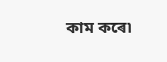কাম কৰে৷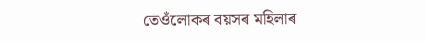তেওঁলোকৰ বয়সৰ মহিলাৰ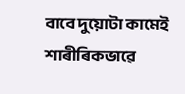বাবে দুয়োটা কামেই শাৰীৰিকভাৱে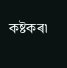কষ্টকৰ৷